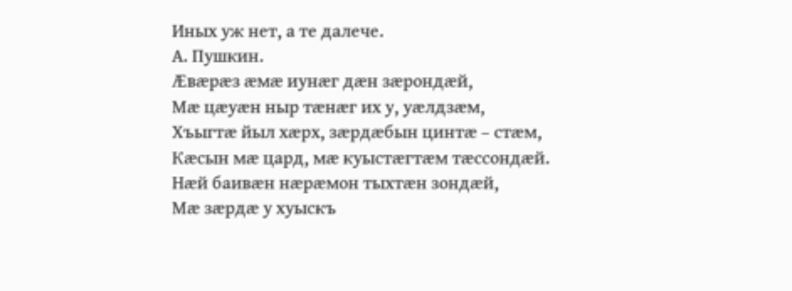Иных уж нет, а те далече.
А. Пушкин.
Æвæрæз æмæ иунæг дæн зæрондæй,
Мæ цæуæн ныр тæнæг их у, уæлдзæм,
Хъыгтæ йыл хæрх, зæрдæбын цинтæ – стæм,
Кæсын мæ цард, мæ куыстæгтæм тæссондæй.
Нæй баивæн нæрæмон тыхтæн зондæй,
Мæ зæрдæ у хуыскъ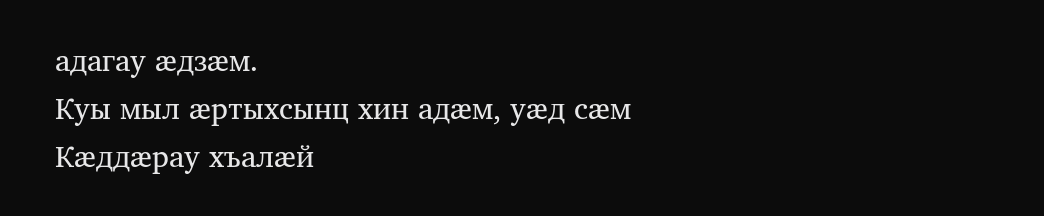адагау æдзæм.
Куы мыл æртыхсынц хин адæм, уæд сæм
Кæддæрау хъалæй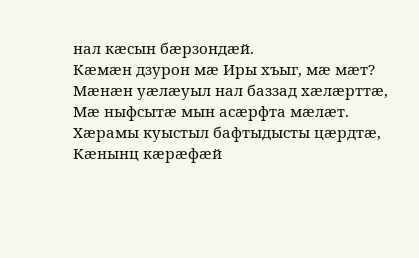нал кæсын бæрзондæй.
Кæмæн дзурон мæ Иры хъыг, мæ мæт?
Мæнæн уæлæуыл нал баззад хæлæрттæ,
Мæ ныфсытæ мын асæрфта мæлæт.
Хæрамы куыстыл бафтыдысты цæрдтæ,
Кæнынц кæрæфæй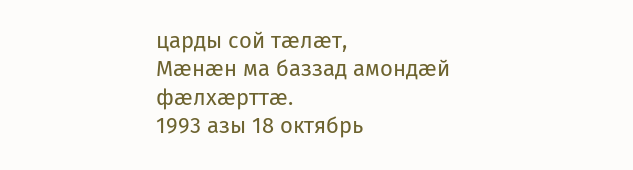царды сой тæлæт,
Мæнæн ма баззад амондæй фæлхæрттæ.
1993 азы 18 октябрь